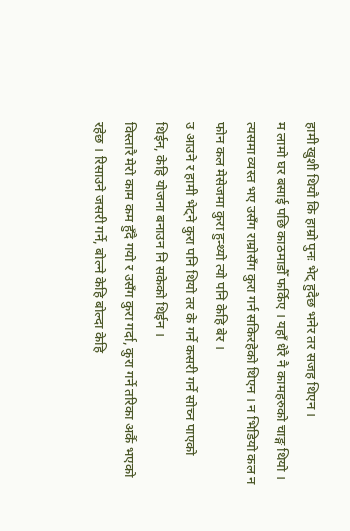हामी खुशी थियौ कि हाम्रो पुनः भेट् हुदैछ भनेर तर सजह थिएन ।
म लामो घर बसाई पछि काठमाडौँ फर्किए । यहाँ धेरै नै कामहरुको चाङ्ग थियो । त्यसमा व्यस्त भए उसँग राम्रोसँग कुरा गर्न सकिरहेको थिएन । न भिडियो कल न फोन कल मेसेजमा कुरा हुन्थ्यो त्यो पनि केहि बेर ।
उ आउने र हामी भेट्ने कुरा पनि थियो तर के गर्ने कसरी गर्ने सोच्न पाएको थिईन, केहि योजना बनाउन नि सकेको थिईन ।
विस्तारै मेरो काम कम हुँदै गयो र उसँग कुरा गर्दा, कुरा गर्ने तरिका अर्कै भएको रहेछ । रिसाउने जसरी गर्ने, बोल्ने केहि बोल्दा केहि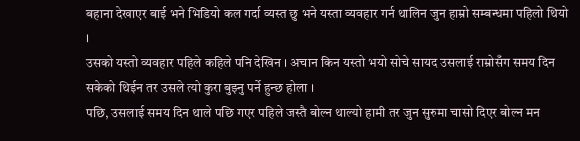बहाना देखाएर बाई भने भिडियो कल गर्दा व्यस्त छु भने यस्ता व्यवहार गर्न थालिन जुन हाम्रो सम्बन्धमा पहिलो थियो ।
उसको यस्तो व्यवहार पहिले कहिले पनि देखिन । अचान किन यस्तो भयो सोचे सायद उसलाई राम्रोसँग समय दिन सकेको थिईन तर उसले त्यो कुरा बुझ्नु पर्ने हुन्छ होला ।
पछि, उसलाई समय दिन थाले पछि गएर पहिले जस्तै बोल्न थाल्यो हामी तर जुन सुरुमा चासो दिएर बोल्न मन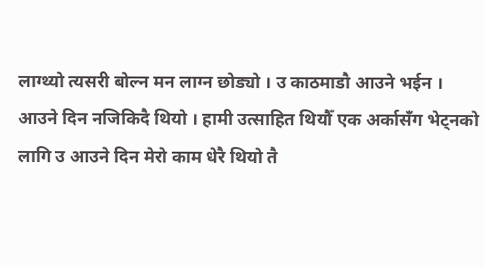लाग्थ्यो त्यसरी बोल्न मन लाग्न छोड्यो । उ काठमाडौ आउने भईन ।
आउने दिन नजिकिदै थियो । हामी उत्साहित थियौँ एक अर्कासँग भेट्नको लागि उ आउने दिन मेरो काम धेरै थियो तै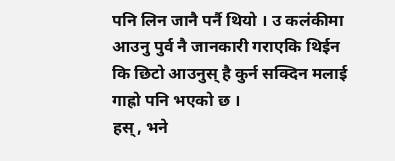पनि लिन जानै पर्नै थियो । उ कलंकीमा आउनु पुर्व नै जानकारी गराएकि थिईन कि छिटो आउनुस् है कुर्न सक्दिन मलाई गाह्रो पनि भएको छ ।
हस्, भने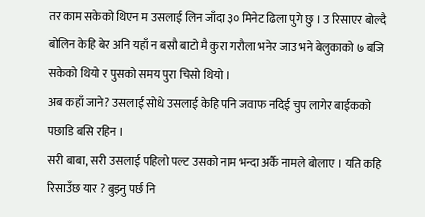तर काम सकेको थिएन म उसलाई लिन जाँदा ३० मिनेट ढिला पुगे छु । उ रिसाएर बोल्दै बोलिन केहि बेर अनि यहाँ न बसौ बाटो मै कुरा गरौला भनेर जाउ भने बेलुकाको ७ बजि सकेको थियो र पुसको समय पुरा चिसो थियो ।
अब कहाँ जाने? उसलाई सोधे उसलाई केहि पनि जवाफ नदिई चुप लागेर बाईकको पछाडि बसि रहिन ।
सरी बाबा, सरी उसलाई पहिलो पल्ट उसको नाम भन्दा अर्कै नामले बोलाए । यति कहि रिसाउँछ यार ? बुझ्नु पर्छ नि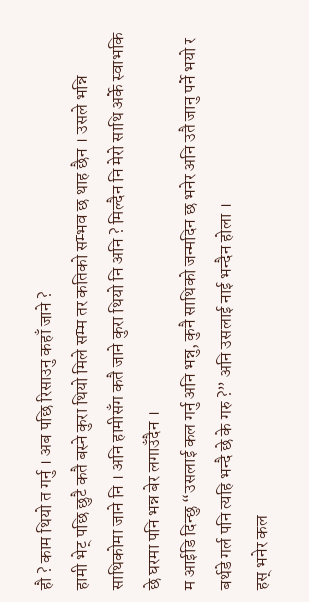हौ ? काम थियो त गर्नु । अब पछि रिसाउनु कहाँ जाने ?
हामी भेट् पछि छुटै कतै बस्ने कुरा थियो मिले सम्म तर कतिको सम्भव छ थाह छैन । उसले भन्नि साथिकोमा जाने नि । अनि हामीसँग कतै जाने कुरा थियो नि अनि ? मिल्दैन नि मेरो साथि अर्के स्वाभकि छे घरमा पनि भन्न बेर लगाउँदैन ।
म आईडि दिन्छु “उसलाई कल गर्नु अनि भन्नु, कुनै साथिको जन्मदिन छ भनेर अनि उतै जानु पर्ने भयो र बर्थडे गर्ल पनि त्यहि भन्दै छे के गरु ?” अनि उसलाई नाई भन्दैन होला ।
हस् भनेर कल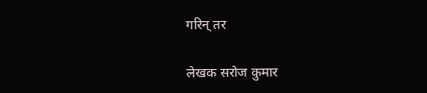गरिन् तर

लेखक सरोज कुमार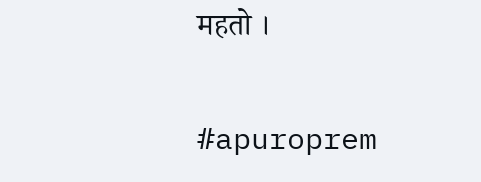महतो ।

#apuroprem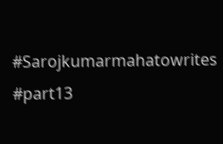#Sarojkumarmahatowrites #part13